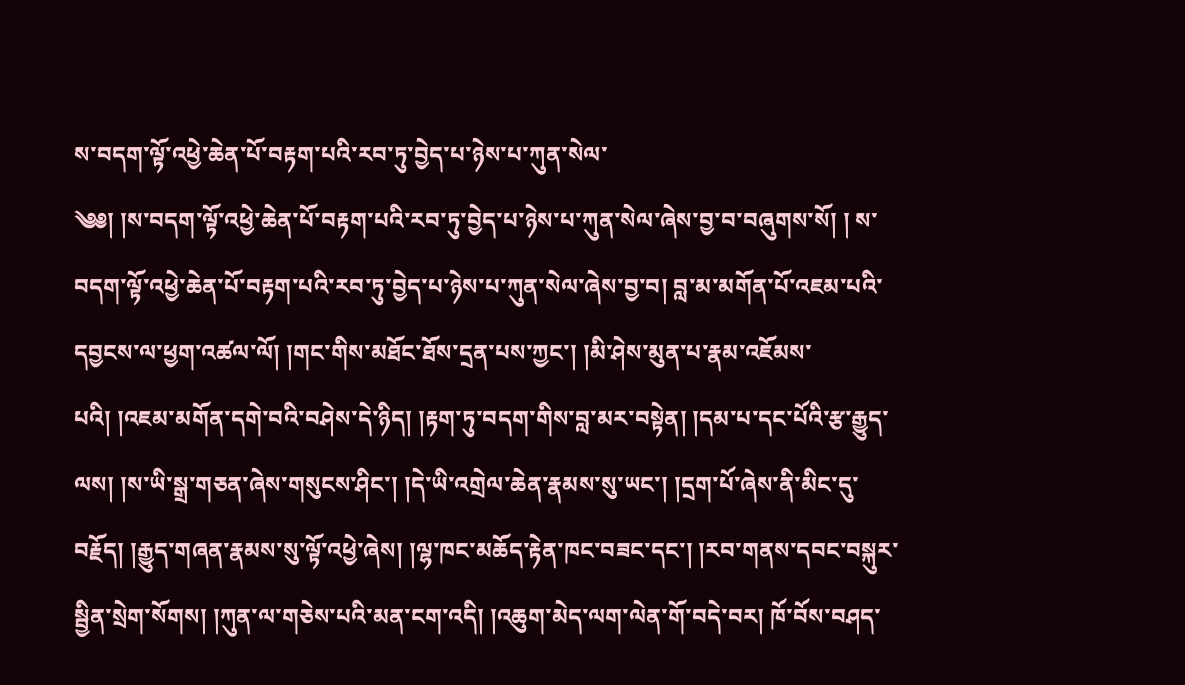ས་བདག་ལྟོ་འཕྱེ་ཆེན་པོ་བརྟག་པའི་རབ་ཏུ་བྱེད་པ་ཉེས་པ་ཀུན་སེལ་
༄༅། །ས་བདག་ལྟོ་འཕྱེ་ཆེན་པོ་བརྟག་པའི་རབ་ཏུ་བྱེད་པ་ཉེས་པ་ཀུན་སེལ་ཞེས་བྱ་བ་བཞུགས་སོ། ། ས་བདག་ལྟོ་འཕྱེ་ཆེན་པོ་བརྟག་པའི་རབ་ཏུ་བྱེད་པ་ཉེས་པ་ཀུན་སེལ་ཞེས་བྱ་བ། བླ་མ་མགོན་པོ་འཇམ་པའི་དབྱངས་ལ་ཕྱག་འཚལ་ལོ། །གང་གིས་མཐོང་ཐོས་དྲན་པས་ཀྱང་། །མི་ཤེས་མུན་པ་རྣམ་འཇོམས་པའི། །འཇམ་མགོན་དགེ་བའི་བཤེས་དེ་ཉིད། །རྟག་ཏུ་བདག་གིས་བླ་མར་བསྟེན། །དམ་པ་དང་པོའི་རྩ་རྒྱུད་ལས། །ས་ཡི་སྒྲ་གཅན་ཞེས་གསུངས་ཤིང་། །དེ་ཡི་འགྲེལ་ཆེན་རྣམས་སུ་ཡང་། །དྲག་པོ་ཞེས་ནི་མིང་དུ་བརྗོད། །རྒྱུད་གཞན་རྣམས་སུ་ལྟོ་འཕྱེ་ཞེས། །ལྷ་ཁང་མཆོད་རྟེན་ཁང་བཟང་དང་། །རབ་གནས་དབང་བསྐུར་སྦྱིན་སྲེག་སོགས། །ཀུན་ལ་གཅེས་པའི་མན་ངག་འདི། །འཆུག་མེད་ལག་ལེན་གོ་བདེ་བར། ཁོ་བོས་བཤད་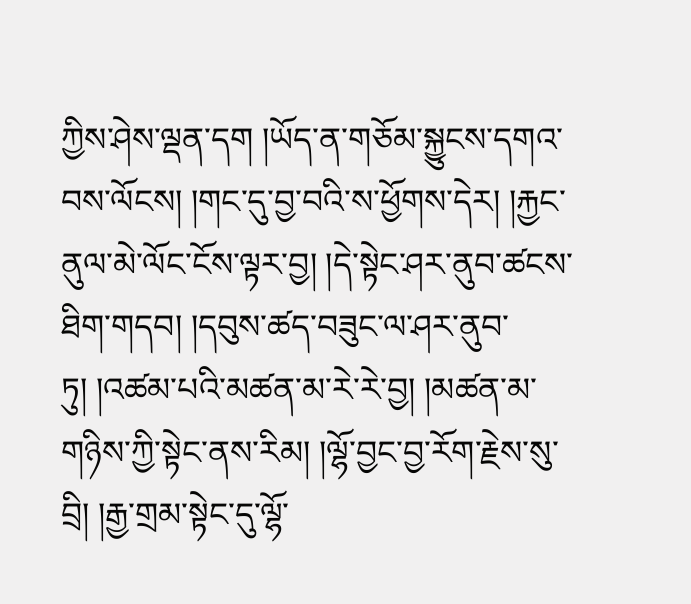ཀྱིས་ཤེས་ལྡན་དག །ཡོད་ན་གཅོམ་སྐྱུངས་དགའ་བས་ལོངས། །གང་དུ་བྱ་བའི་ས་ཕྱོགས་དེར། །རྐྱང་ནུལ་མེ་ལོང་ངོས་ལྟར་བྱ། །དེ་སྟེང་ཤར་ནུབ་ཚངས་ཐིག་གདབ། །དབུས་ཚད་བཟུང་ལ་ཤར་ནུབ་ཏུ། །འཚམ་པའི་མཚན་མ་རེ་རེ་བྱ། །མཚན་མ་གཉིས་ཀྱི་སྟེང་ནས་རིམ། །ལྷོ་བྱང་བྱ་རོག་རྗེས་སུ་བྲི། །རྒྱ་གྲམ་སྟེང་དུ་ལྷོ་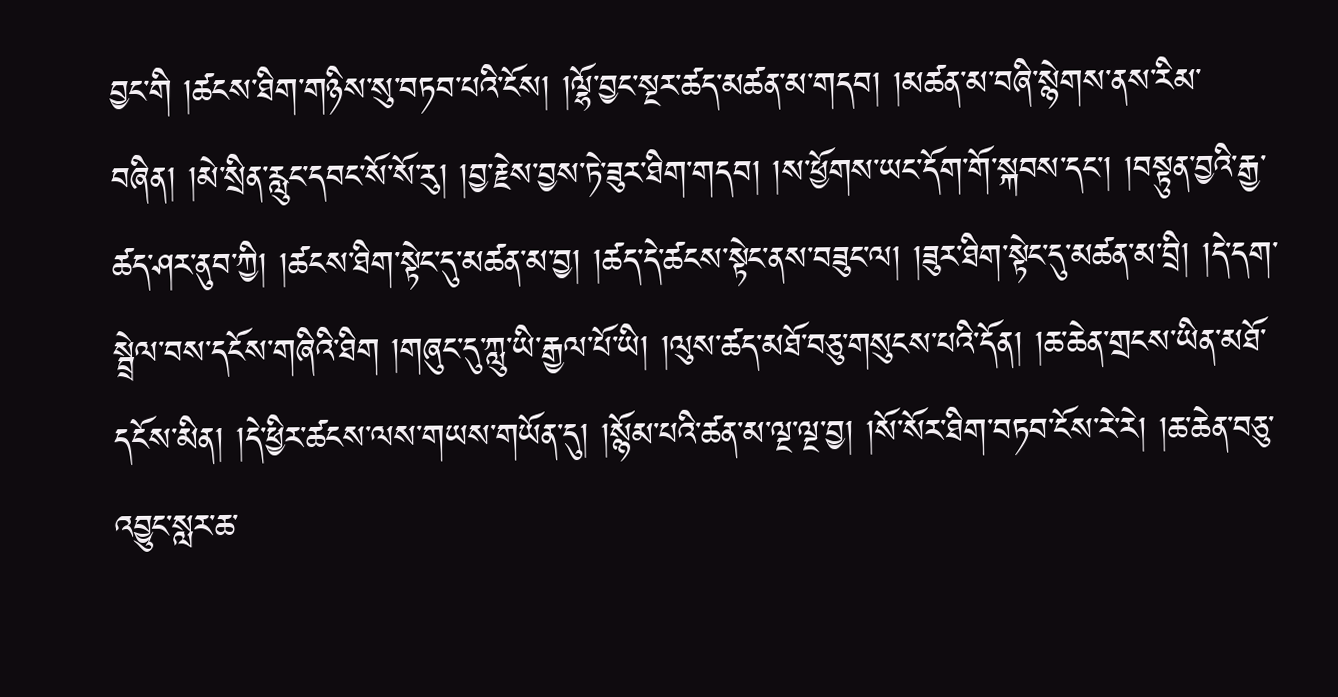བྱང་གི །ཚངས་ཐིག་གཉིས་སུ་བཏབ་པའི་ངོས། །ལྷོ་བྱང་སྔར་ཚད་མཚན་མ་གདབ། །མཚན་མ་བཞི་སྙེགས་ནས་རིམ་བཞིན། །མེ་སྲིན་རླུང་དབང་སོ་སོ་རུ། །བྱ་རྗེས་བྱས་ཏེ་ཟུར་ཐིག་གདབ། །ས་ཕྱོགས་ཡང་དོག་གོ་སྐབས་དང་། །བསྟུན་བྱའི་རྒྱ་ཚད་ཤར་ནུབ་ཀྱི། །ཚངས་ཐིག་སྟེང་དུ་མཚན་མ་བྱ། །ཚད་དེ་ཚངས་སྟེང་ནས་བཟུང་ལ། །ཟུར་ཐིག་སྟེང་དུ་མཚན་མ་བྲི། །དེ་དག་སྦྲེལ་བས་དངོས་གཞིའི་ཐིག །གཞུང་དུ་ཀླུ་ཡི་རྒྱལ་པོ་ཡི། །ལུས་ཚད་མཐོ་བཅུ་གསུངས་པའི་དོན། །ཆ་ཆེན་གྲངས་ཡིན་མཐོ་དངོས་མིན། །དེ་ཕྱིར་ཚངས་ལས་གཡས་གཡོན་དུ། །སྙོམ་པའི་ཚན་མ་ལྔ་ལྔ་བྱ། །སོ་སོར་ཐིག་བཏབ་ངོས་རེ་རེ། །ཆ་ཆེན་བཅུ་འབྱུང་སླར་ཆ་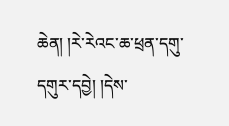ཆེན། །རེ་རེའང་ཆ་ཕྲན་དགུ་དགུར་དབྱེ། །དེས་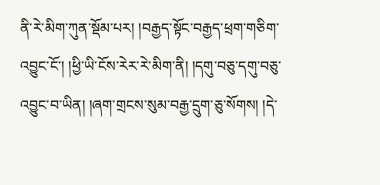ནི་རེ་མིག་ཀུན་སྡོམ་པར། །བརྒྱད་སྟོང་བརྒྱད་ཕྲག་གཅིག་འབྱུང་ངོ་། །ཕྱི་ཡི་ངོས་རེར་རེ་མིག་ནི། །དགུ་བཅུ་དགུ་བཅུ་འབྱུང་བ་ཡིན། །ཞག་གྲངས་སུམ་བརྒྱ་དྲུག་ཅུ་སོགས། །དེ་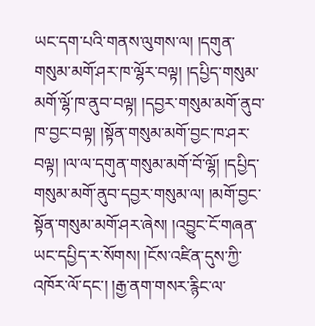ཡང་དག་པའི་གནས་ལུགས་ལ། །དགུན་གསུམ་མགོ་ཤར་ཁ་ལྷོར་བལྟ། །དཔྱིད་གསུམ་མགོ་ལྷོ་ཁ་ནུབ་བལྟ། །དབྱར་གསུམ་མགོ་ནུབ་ཁ་བྱང་བལྟ། །སྟོན་གསུམ་མགོ་བྱང་ཁ་ཤར་བལྟ། །ལ་ལ་དགུན་གསུམ་མགོ་བོ་ལྷོ། །དཔྱིད་གསུམ་མགོ་ནུབ་དབྱར་གསུམ་ལ། །མགོ་བྱང་སྟོན་གསུམ་མགོ་ཤར་ཞེས། །འབྱུང་ངོ་གཞན་ཡང་དཔྱིད་ར་སོགས། །ངོས་འཛིན་དུས་ཀྱི་འཁོར་ལོ་དང་། །རྒྱ་ནག་གསར་རྙིང་ལ་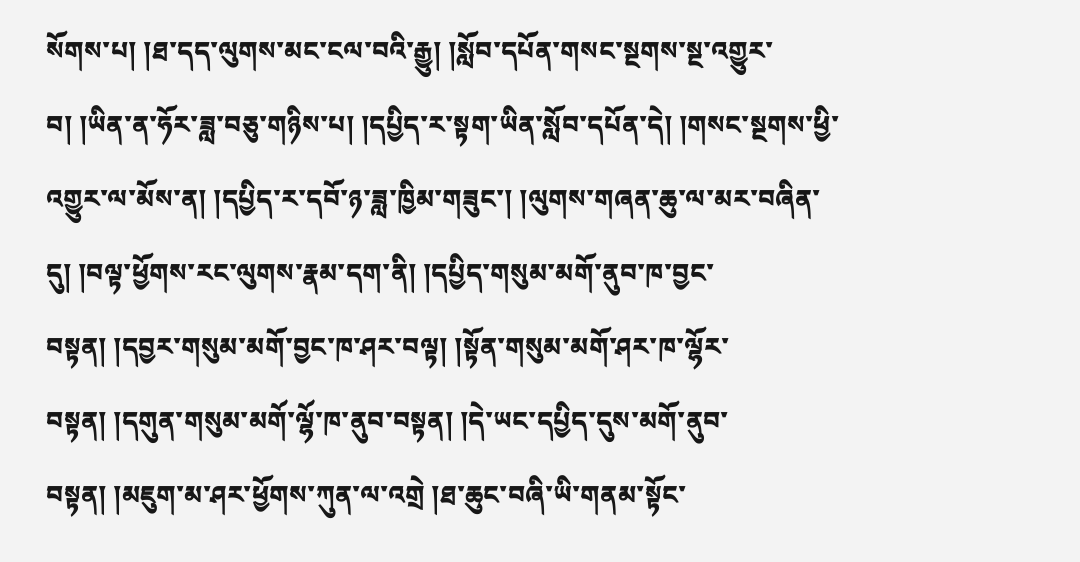སོགས་པ། །ཐ་དད་ལུགས་མང་ངལ་བའི་རྒྱུ། །སློབ་དཔོན་གསང་སྔགས་སྔ་འགྱུར་བ། །ཡིན་ན་ཧོར་ཟླ་བཅུ་གཉིས་པ། །དཔྱིད་ར་སྟག་ཡིན་སློབ་དཔོན་དེ། །གསང་སྔགས་ཕྱི་འགྱུར་ལ་མོས་ན། །དཔྱིད་ར་དབོ་ཉ་ཟླ་ཁྱིམ་གཟུང་། །ལུགས་གཞན་ཆུ་ལ་མར་བཞིན་དུ། །བལྟ་ཕྱོགས་རང་ལུགས་རྣམ་དག་ནི། །དཔྱིད་གསུམ་མགོ་ནུབ་ཁ་བྱང་བསྟན། །དབྱར་གསུམ་མགོ་བྱང་ཁ་ཤར་བལྟ། །སྟོན་གསུམ་མགོ་ཤར་ཁ་ལྷོར་བསྟན། །དགུན་གསུམ་མགོ་ལྷོ་ཁ་ནུབ་བསྟན། །དེ་ཡང་དཔྱིད་དུས་མགོ་ནུབ་བསྟན། །མཇུག་མ་ཤར་ཕྱོགས་ཀུན་ལ་འགྲེ །ཐ་ཆུང་བཞི་ཡི་གནམ་སྟོང་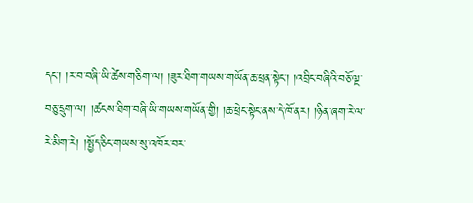དང་། །ར་བ་བཞི་ཡི་ཚེས་གཅིག་ལ། །ཟུར་ཐིག་གཡས་གཡོན་ཆ་ཕྲན་སྟེང་། །འབྲིང་བཞིའི་བཅོ་ལྔ་བཅུ་དྲུག་ལ། །ཚངས་ཐིག་བཞི་ཡི་གཡས་གཡོན་གྱི། །ཆ་ཕྲེང་སྟེང་ནས་དེ་ཁོ་ནར། །ཉིན་ཞག་རེ་ལ་རེ་མིག་རེ། །སྤྱོད་ཅིང་གཡས་སུ་འཁོར་བར་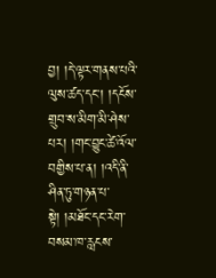བྱ། །དེ་ལྟར་གནས་པའི་ལུས་ཚད་དང་། །དངོས་གྲུབ་ས་མིག་མི་ཤེས་པར། །གང་བྱུང་ཚེ་འོལ་བགྱིས་པ་ན། །འདི་ནི་ཤིན་ཏུ་གཉན་པ་སྟེ། །མཐོང་དང་རེག་བསམ་ཁ་རླངས་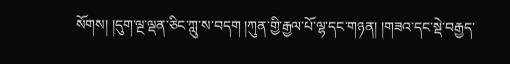སོགས། །དུག་ལྔ་ལྡན་ཅིང་ཀླུ་ས་བདག །ཀུན་གྱི་རྒྱལ་པོ་ལྷ་དང་གཉན། །གཟའ་དང་སྡེ་བརྒྱད་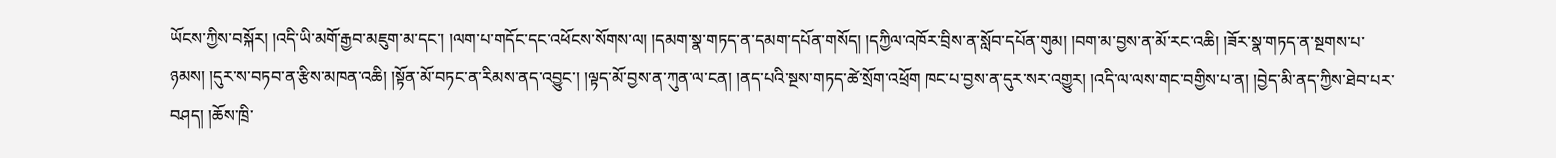ཡོངས་ཀྱིས་བསྐོར། །འདི་ཡི་མགོ་རྒྱབ་མཇུག་མ་དང་། །ལག་པ་གདོང་དང་འཕོངས་སོགས་ལ། །དམག་སྣ་གཏད་ན་དམག་དཔོན་གསོད། །དཀྱིལ་འཁོར་བྲིས་ན་སློབ་དཔོན་གུམ། །བག་མ་བྱས་ན་མོ་རང་འཆི། །ཟོར་སྣ་གཏད་ན་སྔགས་པ་ཉམས། །དུར་ས་བཏབ་ན་རྩིས་མཁན་འཆི། །སྟོན་མོ་བཏང་ན་རིམས་ནད་འབྱུང་། །ལྟད་མོ་བྱས་ན་ཀུན་ལ་ངན། །ནད་པའི་སྔས་གཏད་ཚེ་སྲོག་འཕྲོག ཁང་པ་བྱས་ན་དུར་སར་འགྱུར། །འདི་ལ་ལས་གང་བགྱིས་པ་ན། །བྱེད་མི་ནད་ཀྱིས་ཐེབ་པར་བཤད། །ཆོས་ཁྲི་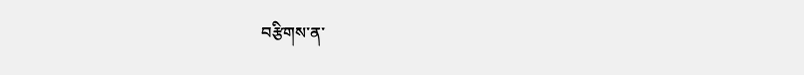བརྩིགས་ན་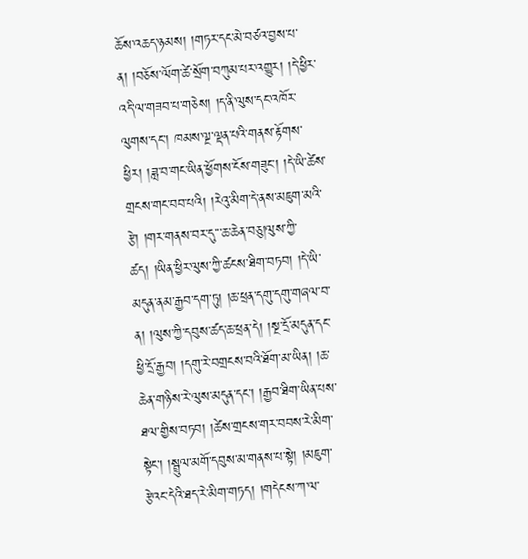ཆོས་འཆད་ཉམས། །གཏར་དང་མེ་བཙའ་བྱས་པ་ན། །བཅོས་ལོག་ཚེ་སྲོག་བཀུམ་པར་འགྱུར། །དེ་ཕྱིར་འདི་ལ་གཟབ་པ་གཅེས། །ད་ནི་ལུས་དང་འཁོར་ལུགས་དང་། ཁམས་ལྔ་ལྡན་པའི་གནས་རྟོགས་ཕྱིར། །ཟླ་བ་གང་ཡིན་ཕྱོགས་ངོས་གཟུང་། །དེ་ཡི་ཚེས་གྲངས་གང་བབ་པའི། །རེའུ་མིག་དེ་ནས་མཇུག་མའི་རྩེ། །གར་གནས་བར་དུ་་་ཆ་ཆེན་བཅུ།ལུས་ཀྱི་ཚད། །ཡིན་ཕྱིར་ལུས་ཀྱི་ཚངས་ཐིག་བཏབ། །དེ་ཡི་མདུན་ནམ་རྒྱབ་དག་ཏུ། །ཆ་ཕྲན་དགུ་དགུ་གཞལ་བ་ན། །ལུས་ཀྱི་དབུས་ཚད་ཆ་ཕྲན་དེ། །སྔ་དྲོ་མདུན་དང་ཕྱི་དྲོ་རྒྱབ། །དགུ་རེ་བགྲངས་བའི་ཐོག་མ་ཡིན། །ཆ་ཆེན་གཉིས་རེ་ལུས་མདུན་དང་། །རྒྱབ་ཐིག་ཡིན་པས་ཐལ་གྱིས་བཏབ། །ཚེས་གྲངས་གར་བབས་རེ་མིག་སྟེང་། །སྦྲུལ་མགོ་དབུས་མ་གནས་པ་སྟེ། །མཇུག་རྩེའང་དེའི་ཐད་རེ་མིག་གཏད། །གདེངས་ཀ་ལ་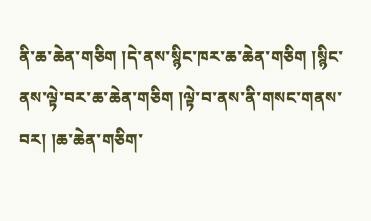ནི་ཆ་ཆེན་གཅིག །དེ་ནས་སྙིང་ཁར་ཆ་ཆེན་གཅིག །སྙིང་ནས་ལྟེ་བར་ཆ་ཆེན་གཅིག །ལྟེ་བ་ནས་ནི་གསང་གནས་བར། །ཆ་ཆེན་གཅིག་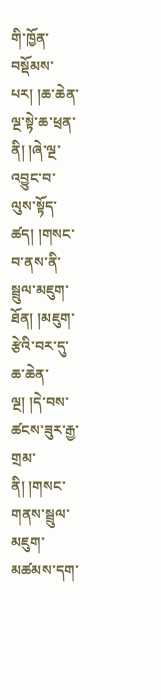གི་ཁྱོན་བསྡོམས་པར། །ཆ་ཆེན་ལྔ་སྟེ་ཆ་ཕྲན་ནི། །ཞེ་ལྔ་འབྱུང་བ་ལུས་སྟོད་ཚད། །གསང་བ་ནས་ནི་སྦྲུལ་མཇུག་ཐོན། །མཇུག་རྩེའི་བར་དུ་ཆ་ཆེན་ལྔ། །དེ་བས་ཚངས་ཟུར་རྒྱ་གྲམ་ནི། །གསང་གནས་སྦྲུལ་མཇུག་མཚམས་དག་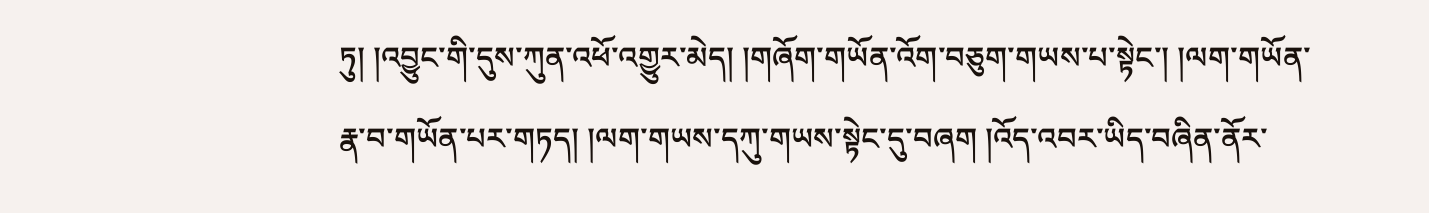ཏུ། །འབྱུང་གི་དུས་ཀུན་འཕོ་འགྱུར་མེད། །གཞོག་གཡོན་འོག་བཅུག་གཡས་པ་སྟེང་། །ལག་གཡོན་རྣ་བ་གཡོན་པར་གཏད། །ལག་གཡས་དཀུ་གཡས་སྟེང་དུ་བཞག །འོད་འབར་ཡིད་བཞིན་ནོར་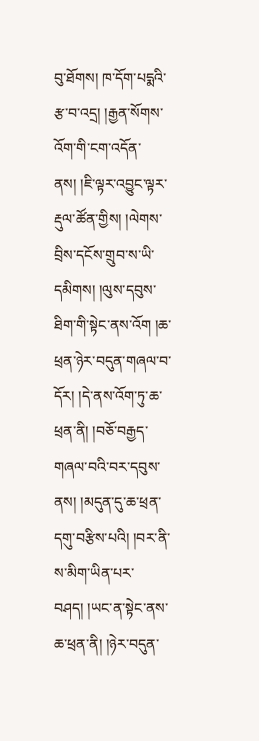བུ་ཐོགས། ཁ་དོག་པདྨའི་རྩ་བ་འདྲ། །རྒྱན་སོགས་འོག་གི་ངག་འདོན་ནས། །ཇི་ལྟར་འབྱུང་ལྟར་རྡུལ་ཚོན་གྱིས། །ལེགས་བྲིས་དངོས་གྲུབ་ས་ཡི་དམིགས། །ལུས་དབུས་ཐིག་གི་སྟེང་ནས་འོག །ཆ་ཕྲན་ཉེར་བདུན་གཞལ་བ་དོར། །དེ་ནས་འོག་ཏུ་ཆ་ཕྲན་ནི། །བཅོ་བརྒྱད་གཞལ་བའི་བར་དབུས་ནས། །མདུན་དུ་ཆ་ཕྲན་དགུ་བརྩིས་པའི། །བར་ནི་ས་མིག་ཡིན་པར་བཤད། །ཡང་ན་སྟེང་ནས་ཆ་ཕྲན་ནི། །ཉེར་བདུན་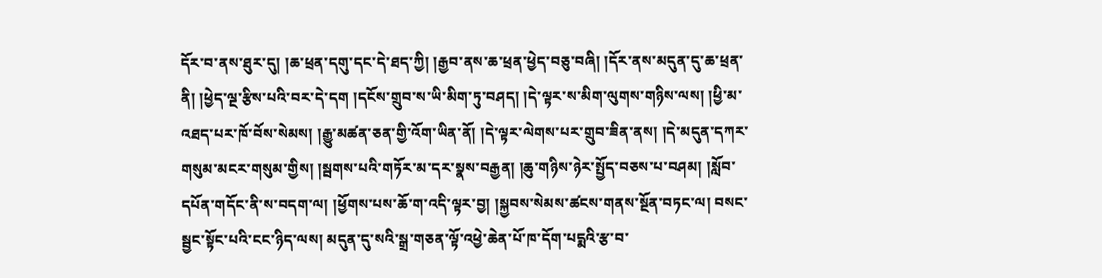དོར་བ་ནས་ཐུར་དུ། །ཆ་ཕྲན་དགུ་དང་དེ་ཐད་ཀྱི། །རྒྱབ་ནས་ཆ་ཕྲན་ཕྱེད་བཅུ་བཞི། །དོར་ནས་མདུན་དུ་ཆ་ཕྲན་ནི། །ཕྱེད་ལྔ་རྩིས་པའི་བར་དེ་དག །དངོས་གྲུབ་ས་ཡི་མིག་ཏུ་བཤད། །དེ་ལྟར་ས་མིག་ལུགས་གཉིས་ལས། །ཕྱི་མ་འཐད་པར་ཁོ་བོས་སེམས། །རྒྱུ་མཚན་ཅན་གྱི་འོག་ཡིན་ནོ། །དེ་ལྟར་ལེགས་པར་གྲུབ་ཟིན་ནས། །དེ་མདུན་དཀར་གསུམ་མངར་གསུམ་གྱིས། །སྦགས་པའི་གཏོར་མ་དར་སྣས་བརྒྱན། །ཆུ་གཉིས་ཉེར་སྤྱོད་བཅས་པ་བཤམ། །སློབ་དཔོན་གདོང་ནི་ས་བདག་ལ། །ཕྱོགས་པས་ཆོ་ག་འདི་ལྟར་བྱ། །སྐྱབས་སེམས་ཚངས་གནས་སྔོན་བཏང་ལ། བསང་སྦྱང་སྟོང་པའི་ངང་ཉིད་ལས། མདུན་དུ་སའི་སྒྲ་གཅན་ལྟོ་འཕྱེ་ཆེན་པོ་ཁ་དོག་པདྨའི་རྩ་བ་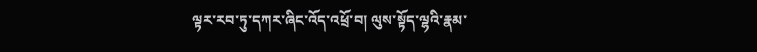ལྟར་རབ་ཏུ་དཀར་ཞིང་འོད་འཕྲོ་བ། ལུས་སྟོད་ལྷའི་རྣམ་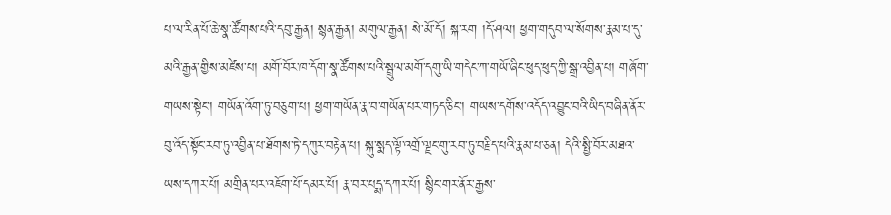པ་ལ་རིན་པོ་ཆེ་སྣ་ཚོགས་པའི་དབུ་རྒྱན། སྙན་རྒྱན། མགུལ་རྒྱན། སེ་མོ་དོ། སྐ་རག །དོ་ཤལ། ཕྱག་གདུབ་ལ་སོགས་རྣམ་པ་དུ་མའི་རྒྱན་གྱིས་མཛེས་པ། མགོ་བོར་ཁ་དོག་སྣ་ཚོགས་པའི་སྦྲུལ་མགོ་དགུ་ཡི་གདེང་ཀ་གཡོ་ཞིང་ཕུད་ཕུད་ཀྱི་སྒྲ་འབྱིན་པ། གཞོག་གཡས་སྟེང་། གཡོན་འོག་ཏུ་བཅུག་པ། ཕྱག་གཡོན་རྣ་བ་གཡོན་པར་གཏད་ཅིང་། གཡས་དགོས་འདོད་འབྱུང་བའི་ཡིད་བཞིན་ནོར་བུ་འོད་སྟོང་རབ་ཏུ་འབྱིན་པ་ཐོགས་ཏེ་དཀུར་བརྟེན་པ། སྐུ་སྨད་ལྟོ་འགྲོ་ལྗང་གུ་རབ་ཏུ་བརྗིད་པའི་རྣམ་པ་ཅན། དེའི་སྤྱི་བོར་མཐའ་ཡས་དཀར་པོ། མགྲིན་པར་འཇོག་པོ་དམར་པོ། རྣ་བར་པདྨ་དཀར་པོ། སྙིང་གར་ནོར་རྒྱས་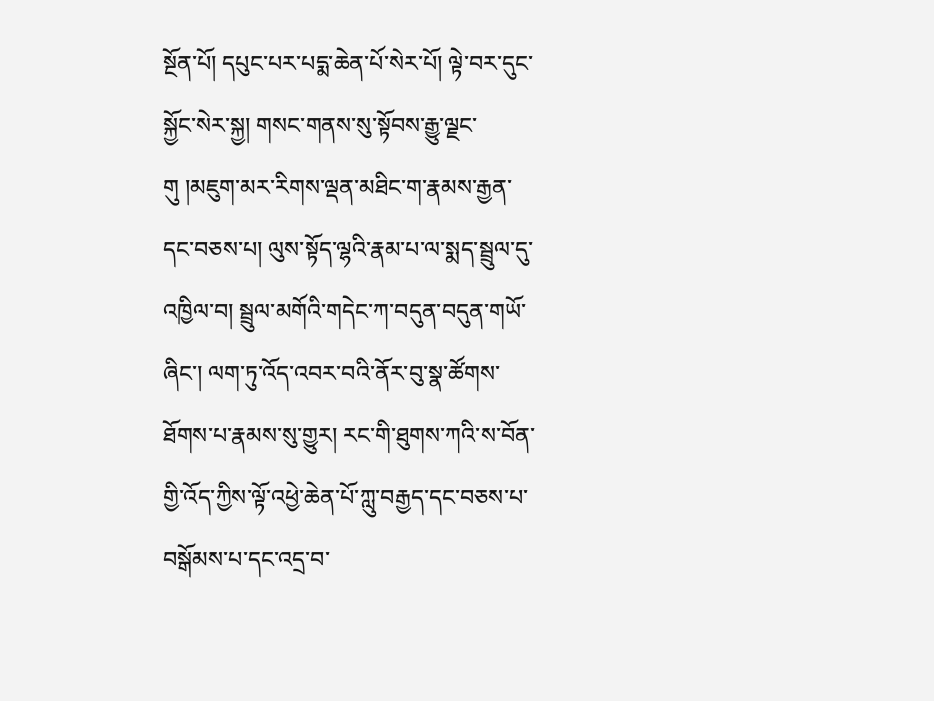སྔོན་པོ། དཔུང་པར་པདྨ་ཆེན་པོ་སེར་པོ། ལྟེ་བར་དུང་སྐྱོང་སེར་སྐྱ། གསང་གནས་སུ་སྟོབས་རྒྱུ་ལྗང་གུ །མཇུག་མར་རིགས་ལྡན་མཐིང་ག་རྣམས་རྒྱན་དང་བཅས་པ། ལུས་སྟོད་ལྷའི་རྣམ་པ་ལ་སྨད་སྦྲུལ་དུ་འཁྱིལ་བ། སྦྲུལ་མགོའི་གདེང་ཀ་བདུན་བདུན་གཡོ་ཞིང་། ལག་ཏུ་འོད་འབར་བའི་ནོར་བུ་སྣ་ཚོགས་ཐོགས་པ་རྣམས་སུ་གྱུར། རང་གི་ཐུགས་ཀའི་ས་བོན་གྱི་འོད་ཀྱིས་ལྟོ་འཕྱེ་ཆེན་པོ་ཀླུ་བརྒྱད་དང་བཅས་པ་བསྒོམས་པ་དང་འདྲ་བ་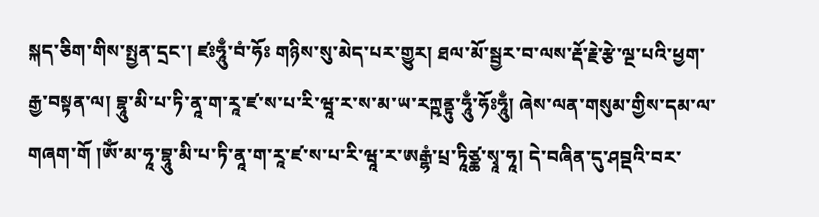སྐད་ཅིག་གིས་སྤྱན་དྲང་། ཛཿཧཱུྃ་བཾ་ཧོཿ གཉིས་སུ་མེད་པར་གྱུར། ཐལ་མོ་སྦྱར་བ་ལས་རྡོ་རྗེ་རྩེ་ལྔ་པའི་ཕྱག་རྒྱ་བསྟན་ལ། བྷཱུ་མི་པ་ཏི་ནཱ་ག་རཱ་ཛ་ས་པ་རི་ཝཱ་ར་ས་མ་ཡ་རཀྵནྟུ་ཧཱུྃ་ཧོཿཧཱུྃ། ཞེས་ལན་གསུམ་གྱིས་དམ་ལ་གཞག་གོ །ཨོཾ་མ་ཧཱ་བྷཱུ་མི་པ་ཏི་ནཱ་ག་རཱ་ཛ་ས་པ་རི་ཝཱ་ར་ཨརྒྷཾ་པྲ་ཏཱིཙྪ་སྭཱ་ཧཱ། དེ་བཞིན་དུ་ཤབྡའི་བར་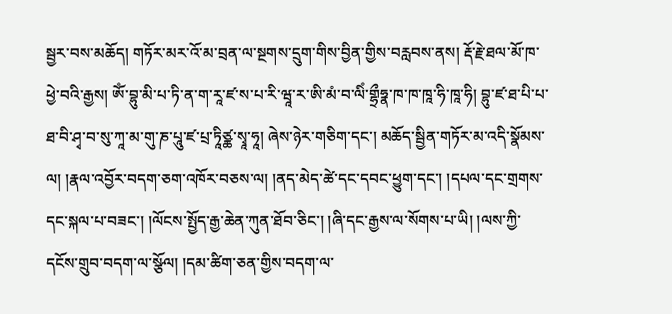སྦྱར་བས་མཆོད། གཏོར་མར་འོ་མ་བྲན་ལ་སྔགས་དྲུག་གིས་བྱིན་གྱིས་བརླབས་ནས། རྡོ་རྗེ་ཐལ་མོ་ཁ་ཕྱེ་བའི་རྒྱས། ཨོཾ་བྷུ་མི་པ་ཏི་ན་ག་རཱ་ཛ་ས་པ་རི་ཝཱ་ར་ཨི་མཾ་བ་ལིཾ་གྷྲྀཧྣ་ཁ་ཁ་ཁཱ་ཧི་ཁཱ་ཧི། བྷུ་ཛ་ཐ་པི་པ་ཐ་བི་ཤྭ་བ་སུ་ཀཱ་མ་གུ་ཎ་པཱུ་ཛ་པྲ་ཏཱིཙྪ་སྭཱ་ཧཱ། ཞེས་ཉེར་གཅིག་དང་། མཆོད་སྦྱིན་གཏོར་མ་འདི་སྣོམས་ལ། །རྣལ་འབྱོར་བདག་ཅག་འཁོར་བཅས་ལ། །ནད་མེད་ཚེ་དང་དབང་ཕྱུག་དང་། །དཔལ་དང་གྲགས་དང་སྐལ་པ་བཟང་། །ལོངས་སྤྱོད་རྒྱ་ཆེན་ཀུན་ཐོབ་ཅིང་། །ཞི་དང་རྒྱས་ལ་སོགས་པ་ཡི། །ལས་ཀྱི་དངོས་གྲུབ་བདག་ལ་སྩོལ། །དམ་ཚིག་ཅན་གྱིས་བདག་ལ་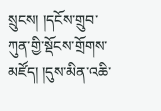སྲུངས། །དངོས་གྲུབ་ཀུན་གྱི་སྡོངས་གྲོགས་མཛོད། །དུས་མིན་འཆི་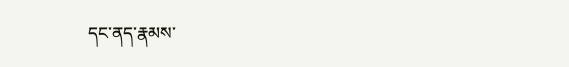དང་ནད་རྣམས་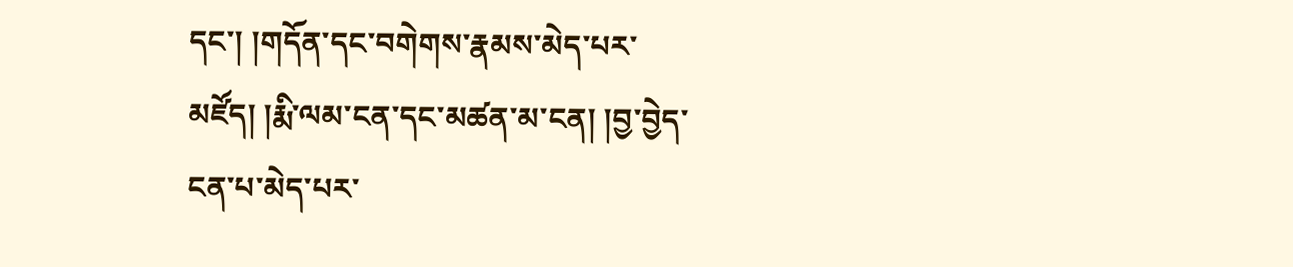དང་། །གདོན་དང་བགེགས་རྣམས་མེད་པར་མཛོད། །རྨི་ལམ་ངན་དང་མཚན་མ་ངན། །བྱ་བྱེད་ངན་པ་མེད་པར་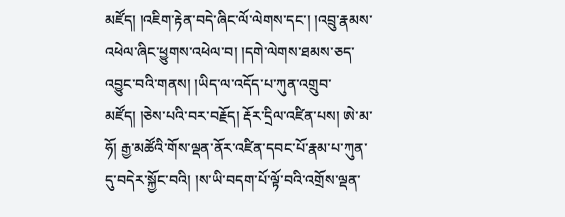མཛོད། །འཇིག་རྟེན་བདེ་ཞིང་ལོ་ལེགས་དང་། །འབྲུ་རྣམས་འཕེལ་ཞིང་ཕྱུགས་འཕེལ་བ། །དགེ་ལེགས་ཐམས་ཅད་འབྱུང་བའི་གནས། །ཡིད་ལ་འདོད་པ་ཀུན་འགྲུབ་མཛོད། །ཅེས་པའི་བར་བརྗོད། རྡོར་དྲིལ་འཛིན་པས། ཨེ་མ་ཧོ། རྒྱ་མཚོའི་གོས་ལྡན་ནོར་འཛིན་དབང་པོ་རྣམ་པ་ཀུན་དུ་བདེར་སྐྱོང་བའི། །ས་ཡི་བདག་པོ་ལྟོ་བའི་འགྲོས་ལྡན་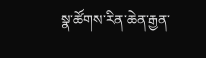སྣ་ཚོགས་རིན་ཆེན་རྒྱན་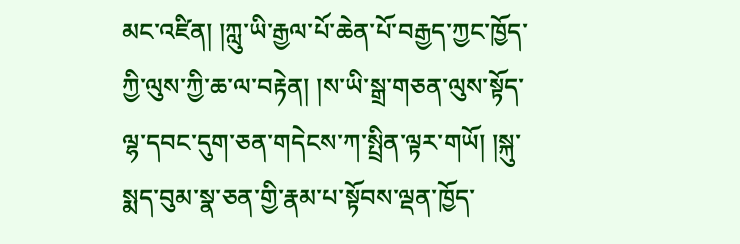མང་འཛིན། །ཀླུ་ཡི་རྒྱལ་པོ་ཆེན་པོ་བརྒྱད་ཀྱང་ཁྱོད་ཀྱི་ལུས་ཀྱི་ཆ་ལ་བརྟེན། །ས་ཡི་སྒྲ་གཅན་ལུས་སྟོད་ལྷ་དབང་དུག་ཅན་གདེངས་ཀ་སྤྲིན་ལྟར་གཡོ། །སྐུ་སྨད་བུམ་སྣ་ཅན་གྱི་རྣམ་པ་སྟོབས་ལྡན་ཁྱོད་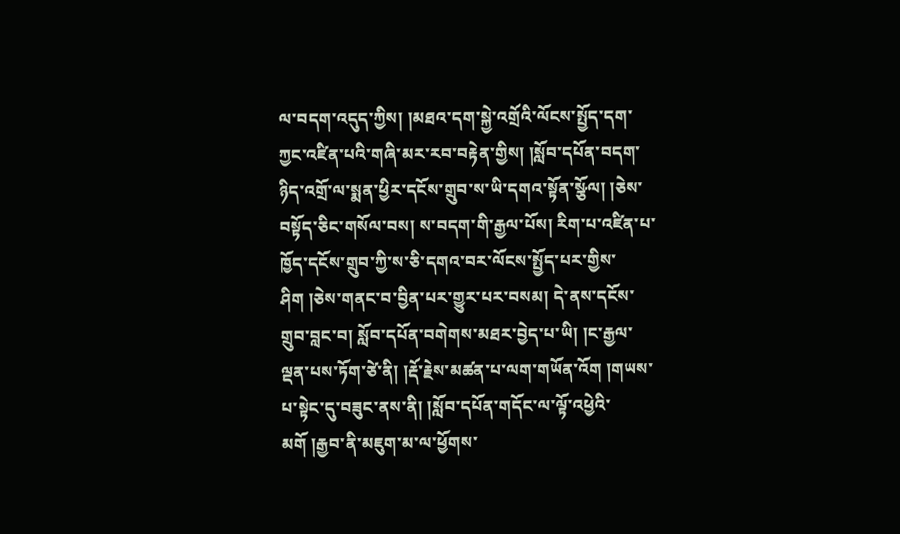ལ་བདག་འདུད་ཀྱིས། །མཐའ་དག་སྐྱེ་འགྲོའི་ལོངས་སྤྱོད་དག་ཀྱང་འཛིན་པའི་གཞི་མར་རབ་བརྟེན་གྱིས། །སློབ་དཔོན་བདག་ཉིད་འགྲོ་ལ་སྨན་ཕྱིར་དངོས་གྲུབ་ས་ཡི་དགའ་སྟོན་སྩོལ། །ཅེས་བསྟོད་ཅིང་གསོལ་བས། ས་བདག་གི་རྒྱལ་པོས། རིག་པ་འཛིན་པ་ཁྱོད་དངོས་གྲུབ་ཀྱི་ས་ཅི་དགའ་བར་ལོངས་སྤྱོད་པར་གྱིས་ཤིག །ཅེས་གནང་བ་བྱིན་པར་གྱུར་པར་བསམ། དེ་ནས་དངོས་གྲུབ་བླང་བ། སློབ་དཔོན་བགེགས་མཐར་བྱེད་པ་ཡི། །ང་རྒྱལ་ལྡན་པས་ཏོག་ཙེ་ནི། །རྡོ་རྗེས་མཚན་པ་ལག་གཡོན་འོག །གཡས་པ་སྟེང་དུ་བཟུང་ནས་ནི། །སློབ་དཔོན་གདོང་ལ་ལྟོ་འཕྱེའི་མགོ །རྒྱབ་ནི་མཇུག་མ་ལ་ཕྱོགས་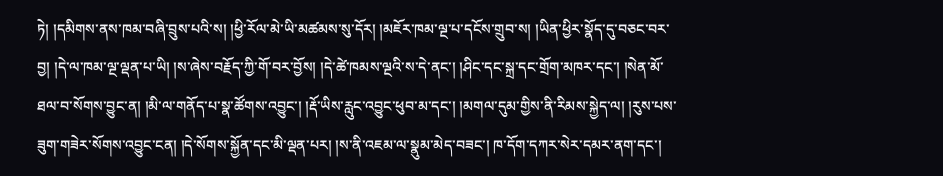ཏེ། །དམིགས་ནས་ཁམ་བཞི་བྲུས་པའི་ས། །ཕྱི་རོལ་མེ་ཡི་མཚམས་སུ་དོར། །མཇོར་ཁམ་ལྔ་པ་དངོས་གྲུབ་ས། །ཡིན་ཕྱིར་སྣོད་དུ་བཅང་བར་བྱ། །དེ་ལ་ཁམ་ལྔ་ལྡན་པ་ཡི། །ས་ཞེས་བརྗོད་ཀྱི་གོ་བར་བྱོས། །དེ་ཚེ་ཁམས་ལྔའི་ས་དེ་ནང་། །ཤིང་དང་སྐྲ་དང་གྲོག་མཁར་དང་། །སེན་མོ་ཐལ་བ་སོགས་བྱུང་ན། །མི་ལ་གནོད་པ་སྣ་ཚོགས་འབྱུང་། །རྡོ་ཡིས་རླུང་འབྱུང་ཕུབ་མ་དང་། །མགལ་དུམ་གྱིས་ནི་རིམས་སྐྱེད་ལ། །རུས་པས་ཟུག་གཟེར་སོགས་འབྱུང་ངན། །དེ་སོགས་སྐྱོན་དང་མི་ལྡན་པར། །ས་ནི་འཇམ་ལ་སྣུམ་མེད་བཟང་། ཁ་དོག་དཀར་སེར་དམར་ནག་དང་།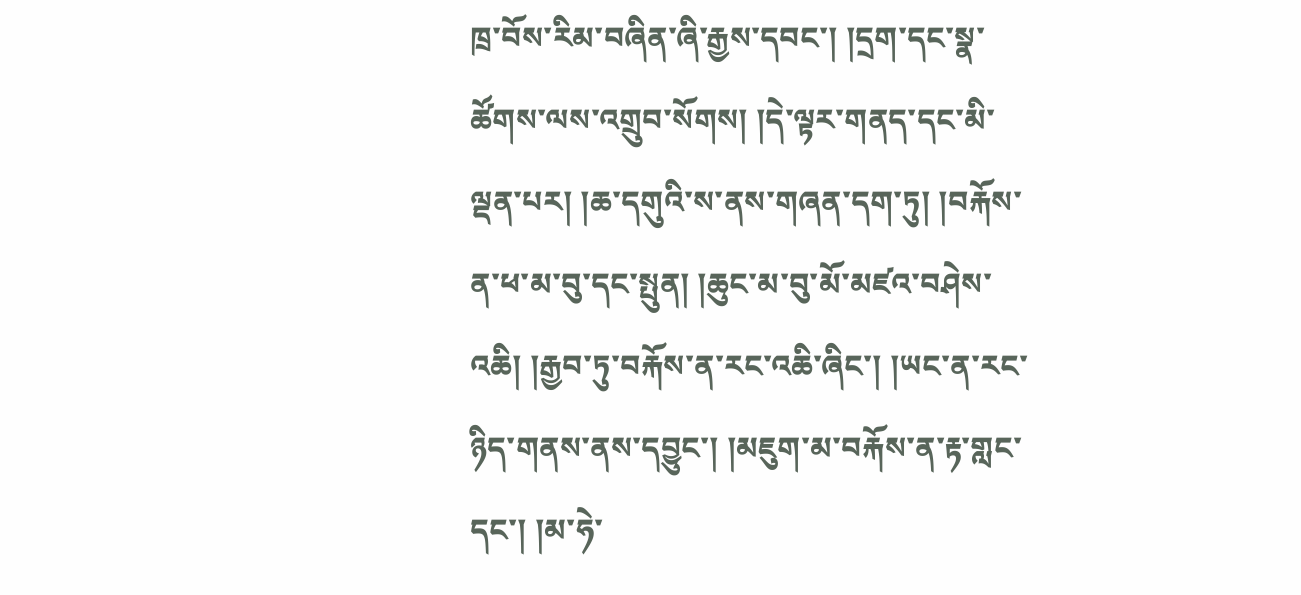ཁྲ་བོས་རིམ་བཞིན་ཞི་རྒྱས་དབང་། །དྲག་དང་སྣ་ཚོགས་ལས་འགྲུབ་སོགས། །དེ་ལྟར་གནད་དང་མི་ལྡན་པར། །ཆ་དགུའི་ས་ནས་གཞན་དག་ཏུ། །བརྐོས་ན་ཕ་མ་བུ་དང་སྤུན། །ཆུང་མ་བུ་མོ་མཛའ་བཤེས་འཆི། །རྒྱབ་ཏུ་བརྐོས་ན་རང་འཆི་ཞིང་། །ཡང་ན་རང་ཉིད་གནས་ནས་དབྱུང་། །མཇུག་མ་བརྐོས་ན་རྟ་གླང་དང་། །མ་ཧེ་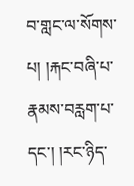བ་གླང་ལ་སོགས་པ། །རྐང་བཞི་པ་རྣམས་བརླག་པ་དང་། །རང་ཉིད་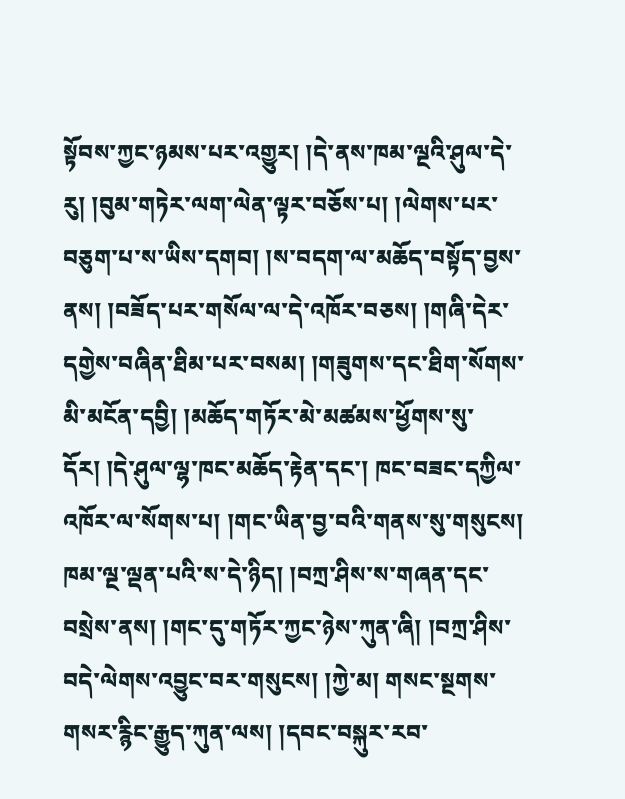སྟོབས་ཀྱང་ཉམས་པར་འགྱུར། །དེ་ནས་ཁམ་ལྔའི་ཤུལ་དེ་རུ། །བུམ་གཏེར་ལག་ལེན་ལྟར་བཅོས་པ། །ལེགས་པར་བཅུག་པ་ས་ཡིས་དགབ། །ས་བདག་ལ་མཆོད་བསྟོད་བྱས་ནས། །བཟོད་པར་གསོལ་ལ་དེ་འཁོར་བཅས། །གཞི་དེར་དགྱེས་བཞིན་ཐིམ་པར་བསམ། །གཟུགས་དང་ཐིག་སོགས་མི་མངོན་དབྱི། །མཆོད་གཏོར་མེ་མཚམས་ཕྱོགས་སུ་དོར། །དེ་ཤུལ་ལྷ་ཁང་མཆོད་རྟེན་དང་། ཁང་བཟང་དཀྱིལ་འཁོར་ལ་སོགས་པ། །གང་ཡིན་བྱ་བའི་གནས་སུ་གསུངས། ཁམ་ལྔ་ལྡན་པའི་ས་དེ་ཉིད། །བཀྲ་ཤིས་ས་གཞན་དང་བསྲེས་ནས། །གང་དུ་གཏོར་ཀྱང་ཉེས་ཀུན་ཞི། །བཀྲ་ཤིས་བདེ་ལེགས་འབྱུང་བར་གསུངས། །ཀྱེ་མ། གསང་སྔགས་གསར་རྙིང་རྒྱུད་ཀུན་ལས། །དབང་བསྐུར་རབ་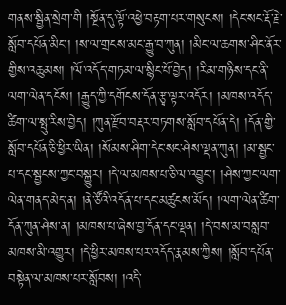གནས་སྦྱིན་སྲེག་གི །སྔོན་དུ་ལྟོ་འཕྱེ་བརྟག་པར་གསུངས། །དེང་སང་རྡོ་རྗེ་སློབ་དཔོན་མིང་། །ས་ལ་གྲངས་མང་རྒྱུ་བ་ཀུན། །མིང་ལ་ཆགས་ཤིང་ནོར་གྱིས་འཆུམས། །ལོ་འདོད་གཏམ་ལ་སྙིང་པོ་བྱེད། །རིམ་གཉིས་དང་ནི་ལག་ལེན་དངོས། །རྒྱུད་ཀྱི་དགོངས་དོན་རྩྭ་ལྟར་འདོར། །མཁས་འདོད་ཚིག་ལ་སྤུ་རིས་བྱེད། །ཀུན་རྫོབ་བརྡར་བཏགས་སློབ་དཔོན་དེ། །དོན་གྱི་སློབ་དཔོན་ཅི་ཕྱིར་ཡིན། །སོམས་ཤིག་དེང་སང་ཤེས་ལྡན་ཀུན། །མ་སྦྱང་པ་དང་སྦྱངས་ཀྱང་བསྐྱུར། །དེ་ལ་མཁས་པ་ཅི་ལ་འབྱུང་། །ཤེས་ཀྱང་ལག་ལེན་གནད་མེད་ན། །ནེ་ཙོའི་འདོན་པ་དང་མཚུངས་མོད། །ལག་ལེན་ཚིག་དོན་ཀུན་ཤེས་ན། །མཁས་པ་ཞེས་བྱ་དོན་དང་ལྡན། །དེ་བས་མ་བསླབ་མཁས་མི་འགྱུར། །དེ་ཕྱིར་མཁས་པར་འདོད་རྣམས་ཀྱིས། །སློབ་དཔོན་བསྟེན་ལ་མཁས་པར་སློབས། །འདི་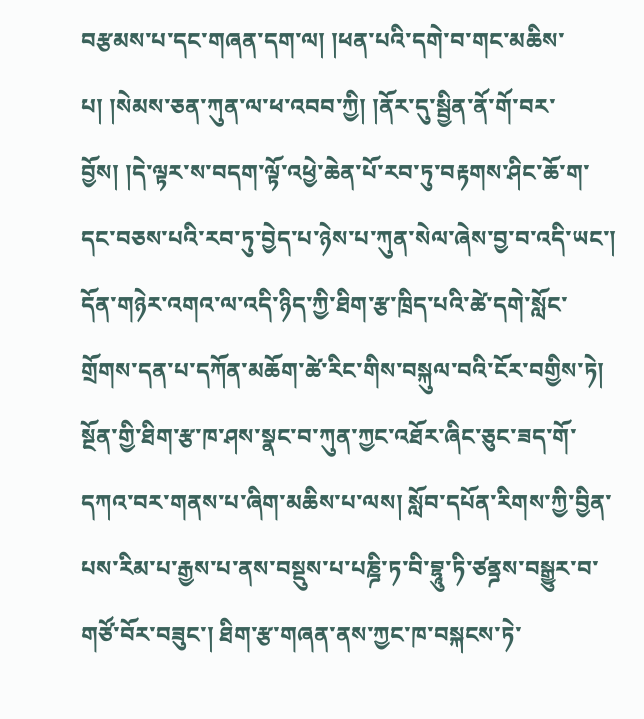བརྩམས་པ་དང་གཞན་དག་ལ། །ཕན་པའི་དགེ་བ་གང་མཆིས་པ། །སེམས་ཅན་ཀུན་ལ་ཕ་འབབ་ཀྱི། །ནོར་དུ་སྦྱིན་ནོ་གོ་བར་བྱོས། །དེ་ལྟར་ས་བདག་ལྟོ་འཕྱེ་ཆེན་པོ་རབ་ཏུ་བརྟགས་ཤིང་ཆོ་ག་དང་བཅས་པའི་རབ་ཏུ་བྱེད་པ་ཉེས་པ་ཀུན་སེལ་ཞེས་བྱ་བ་འདི་ཡང་། དོན་གཉེར་འགའ་ལ་འདི་ཉིད་ཀྱི་ཐིག་རྩ་ཁྲིད་པའི་ཚེ་དགེ་སློང་གྲོགས་དན་པ་དཀོན་མཆོག་ཚེ་རིང་གིས་བསྐུལ་བའི་ངོར་བགྱིས་ཏེ། སྔོན་གྱི་ཐིག་རྩ་ཁ་ཤས་སྣང་བ་ཀུན་ཀྱང་འཐོར་ཞིང་ཅུང་ཟད་གོ་དཀའ་བར་གནས་པ་ཞིག་མཆིས་པ་ལས། སློབ་དཔོན་རིགས་ཀྱི་བྱིན་པས་རིམ་པ་རྒྱས་པ་ནས་བསྡུས་པ་པཎྜི་ཏ་བི་བྷཱུ་ཏི་ཙནྜས་བསྒྱུར་བ་གཙོ་བོར་བཟུང་། ཐིག་རྩ་གཞན་ནས་ཀྱང་ཁ་བསྐངས་ཏེ་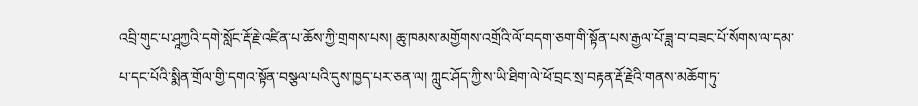འབྲི་གུང་པ་ཤཱཀྱའི་དགེ་སློང་རྡོ་རྗེ་འཛིན་པ་ཆོས་ཀྱི་གྲགས་པས། ཆུ་ཁམས་མགྱོགས་འགྲོའི་ལོ་བདག་ཅག་གི་སྟོན་པས་རྒྱལ་པོ་ཟླ་བ་བཟང་པོ་སོགས་ལ་དམ་པ་དང་པོའི་སྨིན་གྲོལ་གྱི་དགའ་སྟོན་བསྩལ་པའི་དུས་ཁྱད་པར་ཅན་ལ། ཀླུང་ཤོད་ཀྱི་ས་ཡི་ཐིག་ལེ་ཕོ་བྲང་སྲ་བརྟན་རྡོ་རྗེའི་གནས་མཆོག་ཏུ་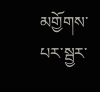མགྱོགས་པར་སྦྱར་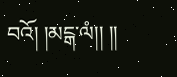བའོ། །མངྒ་ལཾ།། །།